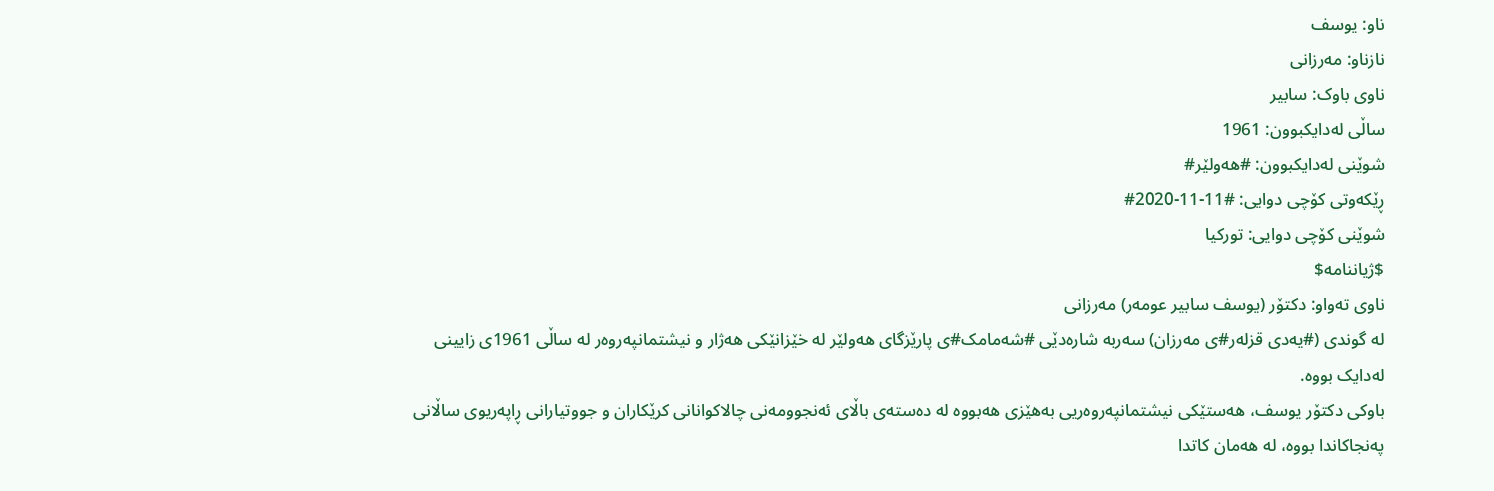ناو: یوسف
نازناو: مەرزانی
ناوی باوک: سابیر
ساڵی لەدایکبوون: 1961
شوێنی لەدایکبوون: #هەولێر#
ڕێکەوتی کۆچی دوایی: #11-11-2020#
شوێنی کۆچی دوایی: تورکیا
$ژیاننامە$
ناوی تەواو: دکتۆر (یوسف سابیر عومەر) مەرزانی
لە گوندی (#یەدی قزلەر#ی مەرزان) سەربە شارەدێی #شەمامک#ی پارێزگای هەولێر لە خێزانێکی هەژار و نیشتمانپەروەر لە ساڵی 1961ی زایینی لەدایک بووە.
باوکی دکتۆر یوسف، هەستێکی نیشتمانپەروەریی بەهێزی هەبووە لە دەستەی باڵای ئەنجوومەنی چالاکوانانی کرێکاران و جووتیارانی ڕاپەریوی ساڵانی پەنجاکاندا بووە، لە هەمان کاتدا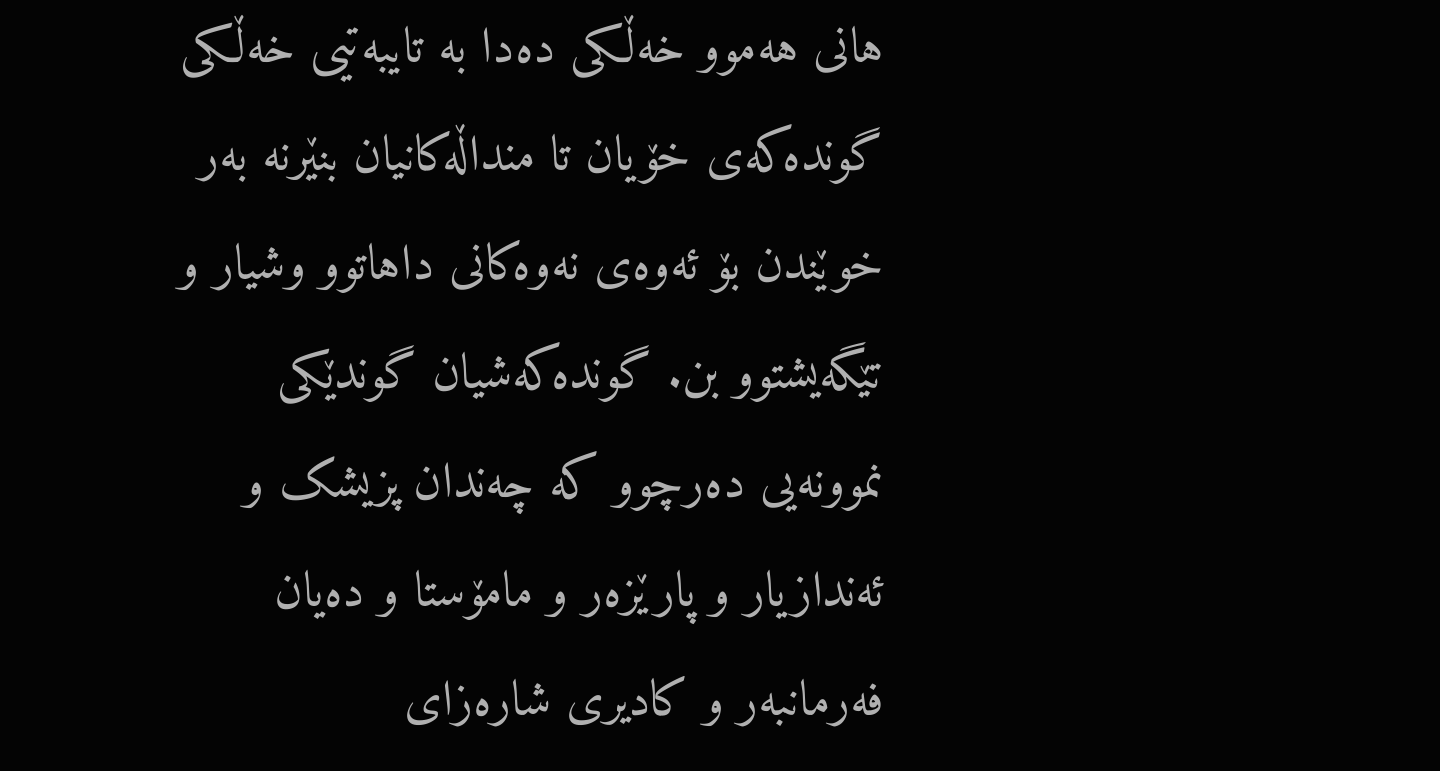هانی هەموو خەڵکی دەدا بە تایبەتیی خەڵکی گوندەکەی خۆیان تا منداڵەکانیان بنێرنە بەر خوێندن بۆ ئەوەی نەوەکانی داهاتوو وشیار و تێگەیشتوو بن. گوندەکەشیان گوندێکی نموونەیی دەرچوو کە چەندان پزیشک و ئەندازیار و پارێزەر و مامۆستا و دەیان فەرمانبەر و کادیری شارەزای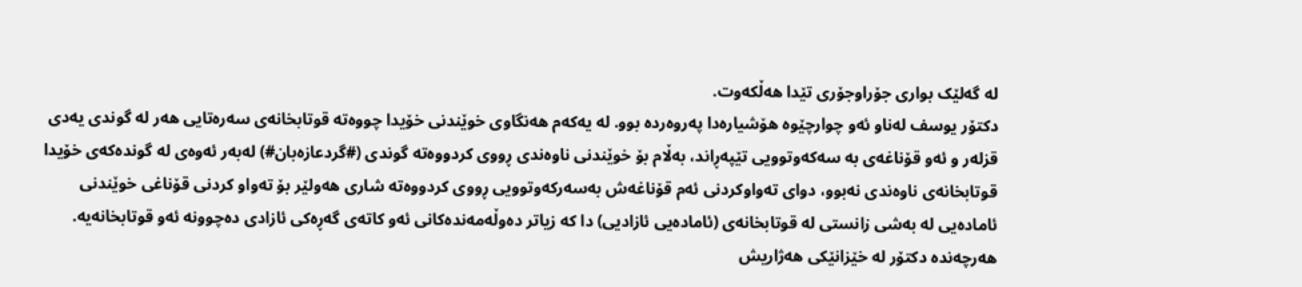لە گەلێک بواری جۆراوجۆری تێدا هەڵکەوت.
دکتۆر یوسف لەناو ئەو چوارچێوە هۆشیارەدا پەروەردە بوو. لە یەکەم هەنگاوی خوێندنی خۆیدا چووەتە قوتابخانەی سەرەتایی هەر لە گوندی یەدی قزلەر و ئەو قۆناغەی بە سەکەوتوویی تێپەڕاند، بەڵام بۆ خوێندنی ناوەندی ڕووی کردووەتە گوندی (#گردعازەبان#) لەبەر ئەوەی لە گوندەکەی خۆیدا قوتابخانەی ناوەندی نەبوو، دوای تەواوکردنی ئەم قۆناغەش بەسەرکەوتوویی ڕووی کردووەتە شاری هەولێر بۆ تەواو کردنی قۆناغی خوێندنی ئامادەیی لە بەشی زانستی لە قوتابخانەی (ئامادەیی ئازادیی) دا کە زیاتر دەوڵەمەندەکانی ئەو کاتەی گەڕەکی ئازادی دەچوونە ئەو قوتابخانەیە.
هەرچەندە دکتۆر لە خێزانێکی هەژاریش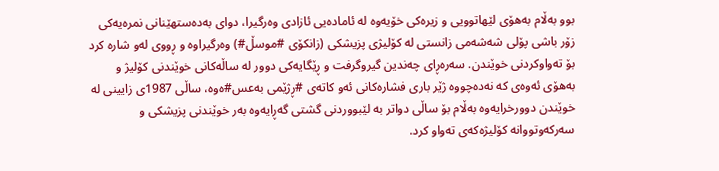بوو بەڵام بەهۆی لێهاتوویی و زیرەکی خۆیەوە لە ئامادەیی ئازادی وەرگیرا، دوای بەدەستهێنانی نمرەیەکی زۆر باشی پۆلی شەشەمی زانستی لە کۆلیژی پزیشکی (زانکۆی #موسڵ#) وەرگیراوە و ڕووی لەو شارە کرد بۆ تەواوکردنی خوێندن. سەرەڕای چەندین گیروگرفت و ڕێگایەکی دوور لە ساڵەکانی خوێندنی کۆلیژ و بەهۆی ئەوەی کە نەدەچووە ژێر باری فشارەکانی ئەو کاتەی #ڕژێمی بەعس#ەوە، ساڵی 1987ی زایینی لە خوێندن دوورخرایەوە بەڵام بۆ ساڵی دواتر بە لێبووردنی گشتی گەڕایەوە بەر خوێندنی پزیشکی و سەرکەوتووانە کۆلیژەکەی تەواو کرد.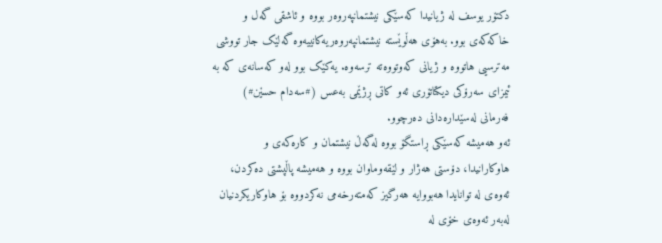دکتۆر یوسف لە ژیانیدا کەسێکی نیشتمانپەروەر بووە و ئاشقی گەل و خاکەکەی بوو. بەهۆی هەڵوێستە نیشتمانپەروەریەکانییەوە گەلێک جار تووشی مەترسیی هاتووە و ژیانی کەوتووەتە ترسەوە. یەکێک بوو لەو کەسانەی کە بە ئیمزای سەرۆکی دیکتاتۆری ئەو کاتی ڕژێمی بەعس (#سەدام حسێن#) فەرمانی لەسێدارەدانی دەرچوو.
ئەو هەمیشە کەسێکی ڕاستگۆ بووە لەگەڵ نیشتمان و کارەکەی و هاوکارانیدا، دۆستی هەژار و لێقەوماوان بووە و هەمیشە پاڵپشتی دەکردن، ئەوەی لە توانایدا هەبووایە هەرگیز کەمتەرخەمی نەکردووە بۆ هاوکاریکردنیان لەبەر ئەوەی خۆی لە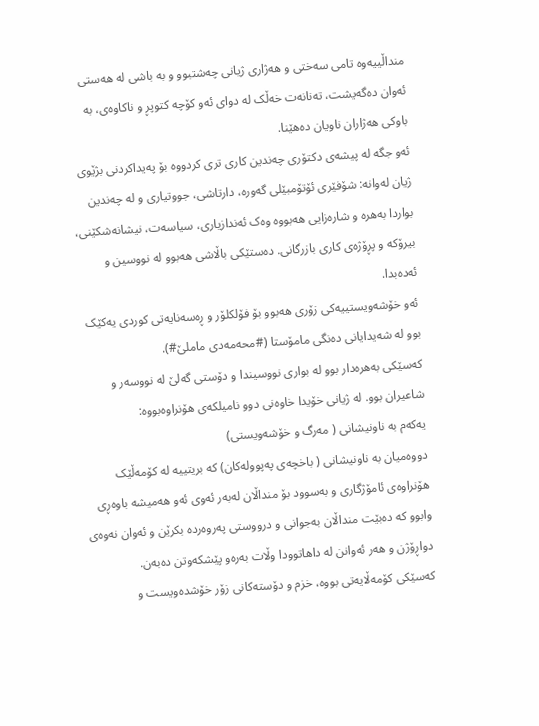منداڵییەوە تامی سەختی و هەژاری ژیانی چەشتبوو و بە باشی لە هەستی ئەوان دەگەیشت، تەنانەت خەڵک لە دوای ئەو کۆچە کتوپڕ و ناکاوەی، بە باوکی هەژاران ناویان دەهێنا.
ئەو جگە لە پیشەی دکتۆری چەندین کاری تری کردووە بۆ پەیداکردنی بژێوی ژیان لەوانە: شۆفێری ئۆتۆمبێلی گەورە، دارتاشی، جووتیاری و لە چەندین بواردا بەهرە و شارەزایی هەبووە وەک ئەندازیاری، سیاسەت، نیشانەشکێنی، بیرۆکە و پڕۆژەی کاری بازرگانی. دەستێکی باڵاشی هەبوو لە نووسین و ئەدەبدا.
ئەو خۆشەویستییەکی زۆری هەبوو بۆ فۆلکلۆر و ڕەسەنایەتی کوردی یەکێک بوو لە شەیدایانی دەنگی مامۆستا (#محەمەدی ماملێ#).
کەسێکی بەهرەدار بوو لە بواری نووسیندا و دۆستی گەلێ لە نووسەر و شاعیران بوو. لە ژیانی خۆیدا خاوەنی دوو نامیلکەی هۆنراوەبووە:
یەکەم بە ناونیشانی ( مەرگ و خۆشەویستی)
دووەمیان بە ناونیشانی ( باخچەی پەپوولەکان) کە بریتییە لە کۆمەڵێک هۆنراوەی ئامۆژگاری و بەسوود بۆ منداڵان لەبەر ئەوی ئەو هەمیشە باوەڕی وابوو کە دەبێت منداڵان بەجوانی و درووستی پەروەردە بکرێن و ئەوان نەوەی دواڕۆژن و هەر ئەوانن لە داهاتوودا وڵات بەرەو پێشکەوتن دەبەن.
کەسێکی کۆمەڵایەتی بووە، خزم و دۆستەکانی زۆر خۆشدەویست و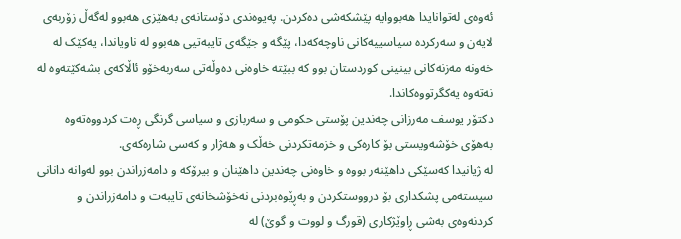ئەوەی لەتوانایدا هەبووایە پێشکەشی دەکردن. پەیوەندی دۆستانەی بەهێزی هەبوو لەگەڵ زۆربەی لایەن و سەرکردە سیاسییەکانی ناوچەکەدا، پێگە و جێگەی تایبەتیی هەبوو لە ناویاندا، یەکێک لە خەونە مەزنەکانی بینینی کوردستان بوو کە ببێتە خاوەنی دەوڵەتی سەربەخۆو ئاڵاکەی بشەکێتەوە لە نەتەوە یەکگرتووەکاندا.
دکتۆر یوسف مەرزانی چەندین پۆستی حکومی و سەربازی و سیاسی گرنگی ڕەت کردووەتەوە بەهۆی خۆشەویستی بۆ کارەکی و خزمەتکردنی خەڵک و هەژار و کەسی شارەکەی.
لە ژیانیدا کەسێکی داهێنەر بووە و خاوەنی چەندین داهێنان و بیرۆکە و دامەزراندن بوو لەوانە دانانی سیستەمی پشکداری بۆ درووستکردن و بەڕێوەبردنی نەخۆشخانەی تایبەت و دامەزراندن و کردنەوەی بەشی ڕاوێژکاری (قورگ و لووت و گوێ) لە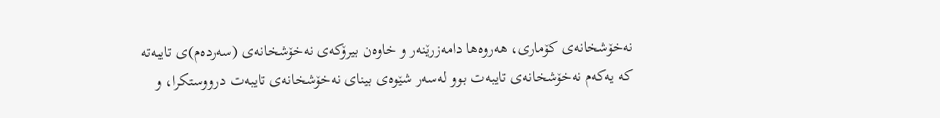نەخۆشخانەی کۆماری، هەروەها دامەزرێنەر و خاوەن بیرۆکەی نەخۆشخانەی (سەردەم)ی تایبەتە کە یەکەم نەخۆشخانەی تایبەت بوو لەسەر شێوەی بینای نەخۆشخانەی تایبەت درووستکرا، و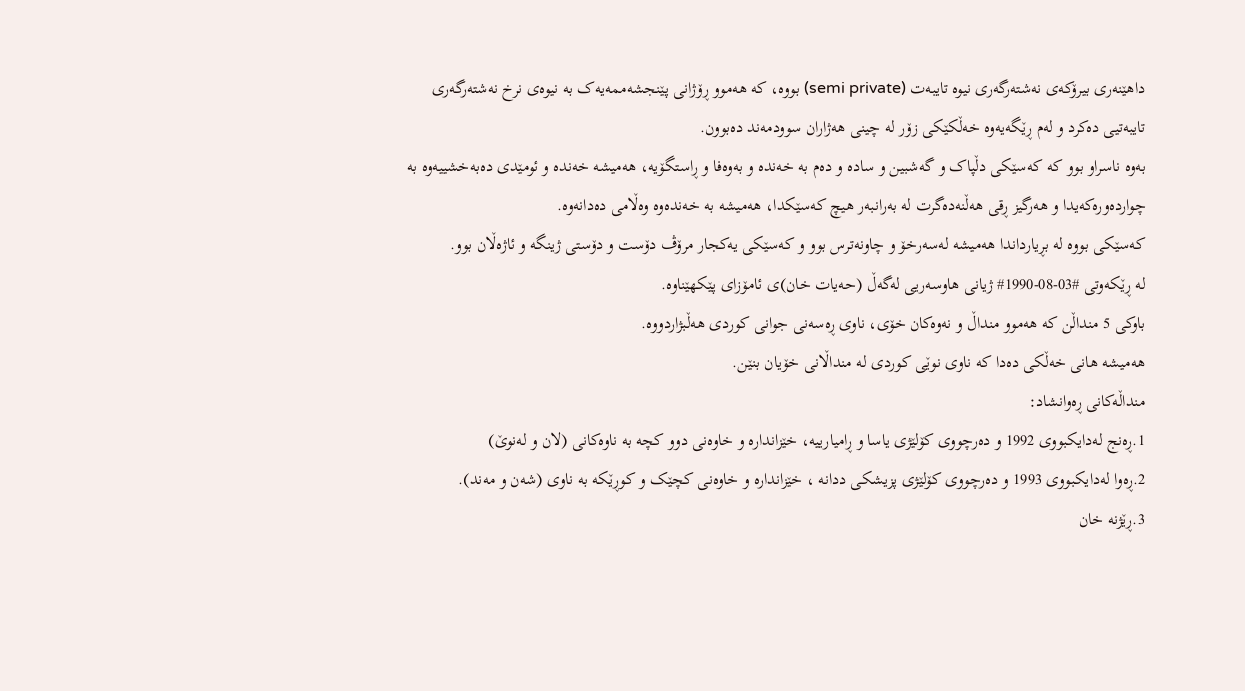داهێنەری بیرۆکەی نەشتەرگەری نیوە تایبەت (semi private) بووە، کە هەموو ڕۆژانی پێنجشەممەیەک بە نیوەی نرخ نەشتەرگەری تایبەتیی دەکرد و لەم ڕێگەیەوە خەڵکێکی زۆر لە چینی هەژاران سوودمەند دەبوون.
بەوە ناسراو بوو کە کەسێکی دڵپاک و گەشبین و سادە و دەم بە خەندە و بەوەفا و ڕاستگۆیە، هەمیشە خەندە و ئومێدی دەبەخشییەوە بە چواردەورەکەیدا و هەرگیز ڕقی هەڵنەدەگرت لە بەرانبەر هیچ کەسێکدا، هەمیشە بە خەندەوە وەڵامی دەدانەوە.
کەسێکی بووە لە بڕیارداندا هەمیشە لەسەرخۆ و چاونەترس بوو و کەسێکی یەکجار مرۆڤ دۆست و دۆستی ژینگە و ئاژەڵان بوو.
لە ڕێکەوتی #03-08-1990# ژیانی هاوسەریی لەگەڵ (حەیات خان)ی ئامۆزای پێکهێناوە.
باوکی 5 منداڵن کە هەموو منداڵ و نەوەکان خۆی، ناوی ڕەسەنی جوانی کوردی هەڵبژاردووە.
هەمیشە هانی خەڵکی دەدا کە ناوی نوێی کوردی لە منداڵانی خۆیان بنێن.
منداڵەکانی ڕەوانشاد:
1.ڕەنج لەدایکبووی 1992 و دەرچووی کۆلێژی یاسا و ڕامیارییە، خێزاندارە و خاوەنی دوو کچە بە ناوەکانی (لان و لەنوێ)
2.ڕەوا لەدایکبووی 1993 و دەرچووی کۆلێژی پزیشکی ددانە ، خێزاندارە و خاوەنی کچێک و کوڕێکە بە ناوی (شەن و مەند).
3.ڕێژنە خان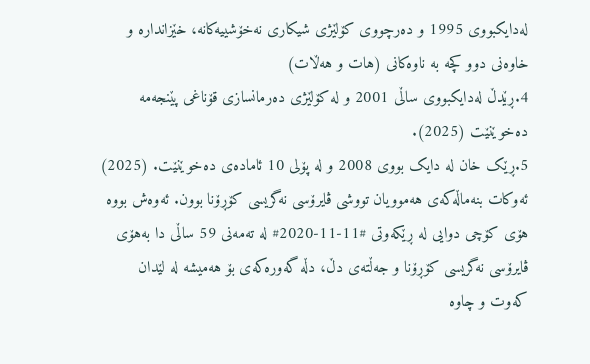لەدایکبووی 1995 و دەرچووی کۆلێژی شیکاری نەخۆشییەکانە، خێزاندارە و خاوەنی دوو کچە بە ناوەکانی (هات و هەڵات)
4.ڕێدڵ لەدایکبووی ساڵی 2001 و لە کۆلێژی دەرمانسازی قۆناغی پێنجەمە دەخوێنێت (2025).
5.ڕێک خان لە دایک بووی 2008 و لە پۆلی 10 ئامادەی دەخوێنێت. (2025)
ئەوکات بنەماڵەکەی هەموویان تووشی ڤایرۆسی نەگریسی کۆڕۆنا بوون. ئەوەش بووە هۆی کۆچی دوایی لە ڕێکەوتی #11-11-2020# لە تەمەنی 59 ساڵی دا بەهۆی ڤایرۆسی نەگریسی کۆڕۆنا و جەڵتەی دڵ، دڵە گەورەکەی بۆ هەمیشە لە لێدان کەوت و چاوە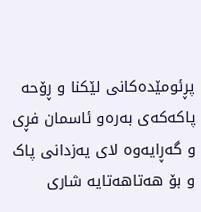پڕئومێدەکانی لێکنا و ڕۆحە پاکەکەی بەرەو ئاسمان فڕی و گەڕایەوە لای یەزدانی پاک و بۆ هەتاهەتایە شاری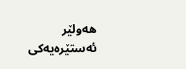هەولێر ئەستێرەیەکی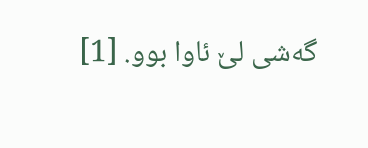گەشی لێ ئاوا بوو. [1]